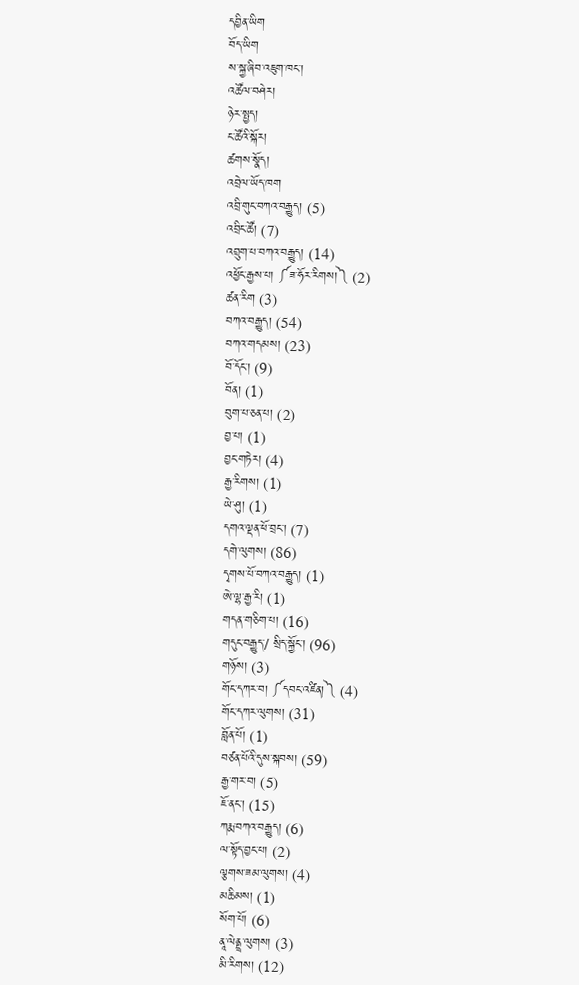དབྱིན་ཡིག
བོད་ཡིག
ས་སྐྱ་ཞིབ་འཇུག་ཁང་།
འཚོལ་བཤེར།
ཉེར་སྤྱད།
ང་ཚོའི་སྐོར།
ཚགས་སྣོད།
འབྲེལ་ཡོད་ཁག
འབྲི་གུང་བཀའ་བརྒྱུད། (5)
འབྲིང་ཚོ། (7)
འབྲུག་པ་བཀའ་བརྒྱུད། (14)
འཕྱོང་རྒྱས་པ། ༼ཟ་ཧོར་རིགས།༽ (2)
ཚན་རིག (3)
བཀའ་བརྒྱུད། (54)
བཀའ་གདམས། (23)
བོ་དོང་། (9)
བོན། (1)
བུག་པ་ཅན་པ། (2)
བྱ་པ། (1)
བྱང་གཏེར། (4)
རྒྱ་རིགས། (1)
ཡེ་ཤུ། (1)
དགའ་ལྡན་ཕོ་བྲང་། (7)
དགེ་ལུགས། (86)
དྭགས་པོ་བཀའ་བརྒྱུད། (1)
ཨེ་ལྷ་རྒྱ་རི། (1)
གདན་གཅིག་པ། (16)
གདུང་བརྒྱུད་/ སྲིད་སྐྱོང་། (96)
གཉོས། (3)
གོང་དཀར་བ། ༼དབང་འཛིན།༽ (4)
གོང་དཀར་ལུགས། (31)
བློན་པོ། (1)
བཙན་པོའི་དུས་སྐབས། (59)
རྒྱ་གར་བ། (5)
ཇོ་ནང་། (15)
ཀརྨ་བཀའ་བརྒྱུད། (6)
ལ་སྟོད་བྱང་པ། (2)
ལྕགས་ཟམ་ལུགས། (4)
མཆིམས། (1)
སོག་པོ། (6)
ནཱ་ལེནྡྲ་ལུགས། (3)
མི་རིགས། (12)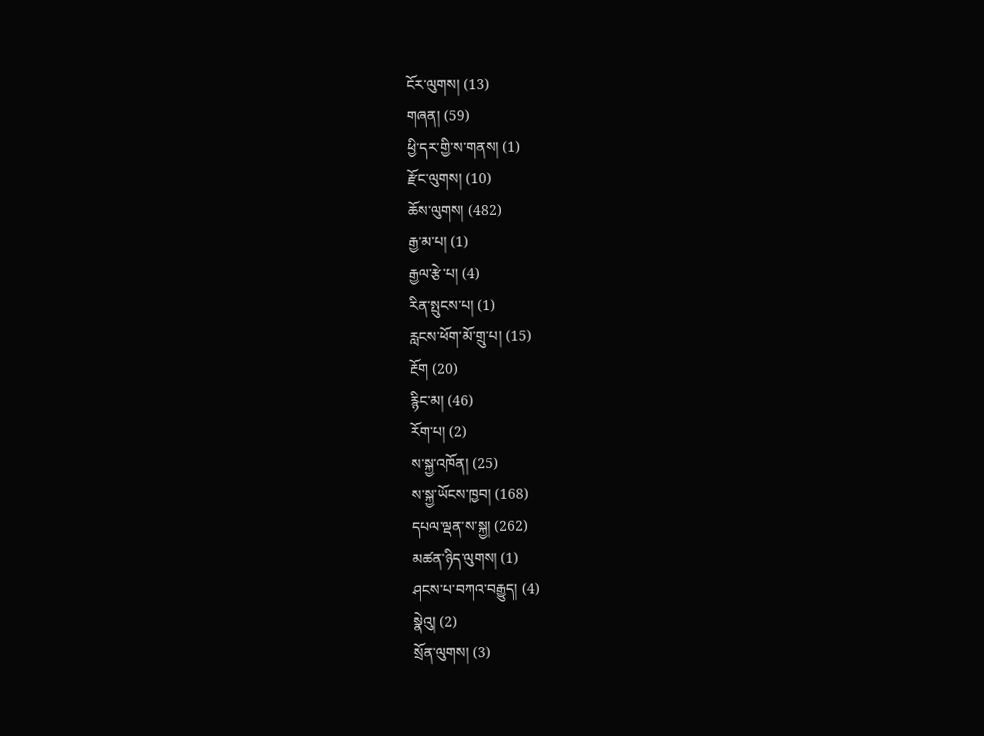ངོར་ལུགས། (13)
གཞན། (59)
ཕྱི་དར་གྱི་ས་གནས། (1)
རྫོང་ལུགས། (10)
ཆོས་ལུགས། (482)
རྒྱ་མ་པ། (1)
རྒྱལ་རྩེ་པ། (4)
རིན་སྤུངས་པ། (1)
རླངས་ཕོག་མོ་གྲུ་པ། (15)
རྔོག (20)
རྙིང་མ། (46)
རོག་པ། (2)
ས་སྐྱ་འཁོན། (25)
ས་སྐྱ་ཡོངས་ཁྱབ། (168)
དཔལ་ལྡན་ས་སྐྱ། (262)
མཚན་ཉིད་ལུགས། (1)
ཤངས་པ་བཀའ་བརྒྱུད། (4)
སྣེའུ། (2)
སྲོན་ལུགས། (3)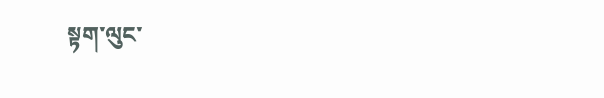སྟག་ལུང་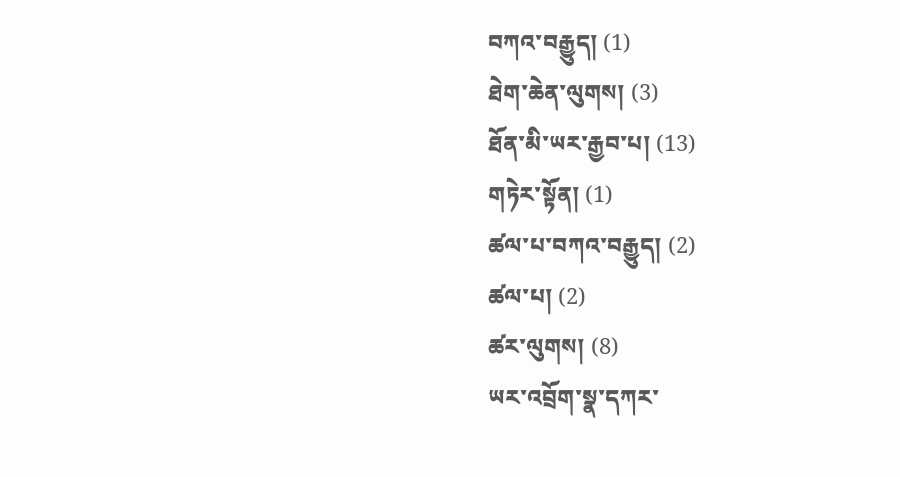བཀའ་བརྒྱུད། (1)
ཐེག་ཆེན་ལུགས། (3)
ཐོན་མི་ཡར་རྒྱབ་པ། (13)
གཏེར་སྟོན། (1)
ཚལ་པ་བཀའ་བརྒྱུད། (2)
ཚལ་པ། (2)
ཚར་ལུགས། (8)
ཡར་འབྲོག་སྣ་དཀར་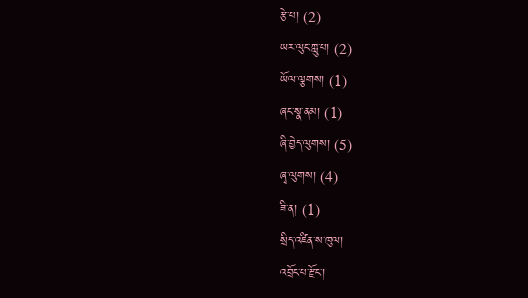རྩེ་པ། (2)
ཡར་ལུང་ཀླུ་པ། (2)
ཡོལ་ལྕགས། (1)
ཞང་སྣ་ནམ། (1)
ཞི་བྱེད་ལུགས། (5)
ཞྭ་ལུགས། (4)
ཟི་ན། (1)
སྲིད་འཛིན་ས་ཁུལ།
འབྲོང་པ་རྫོང་།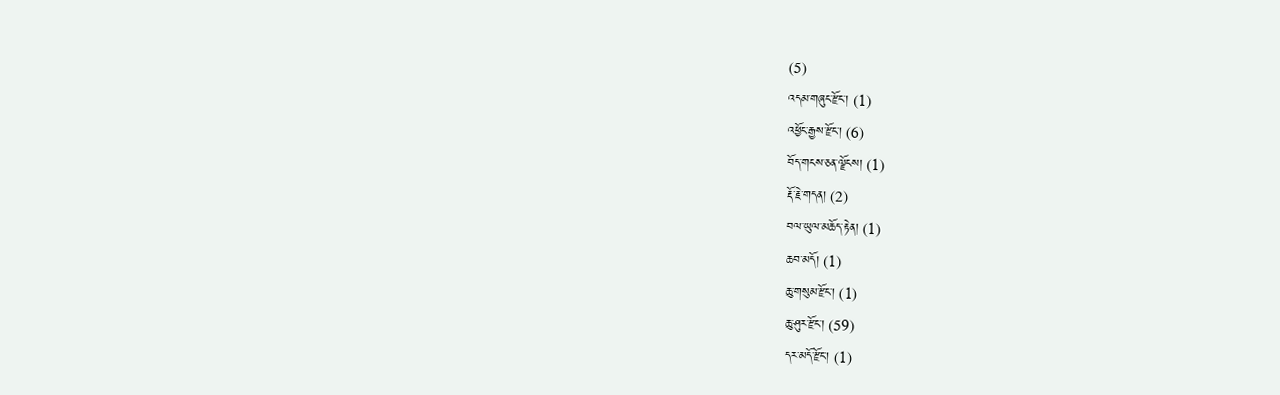(5)
འདམ་གཞུང་རྫོང་། (1)
འཕྱོང་རྒྱས་རྫོང་། (6)
བོད་གངས་ཅན་ལྗོངས། (1)
རྡོ་རྗེ་གདན། (2)
བལ་ཡུལ་མཆོད་རྟེན། (1)
ཆབ་མདོ། (1)
ཆུ་གསུམ་རྫོང་། (1)
ཆུ་ཤུར་རྫོང་། (59)
དར་མདོ་རྫོང་། (1)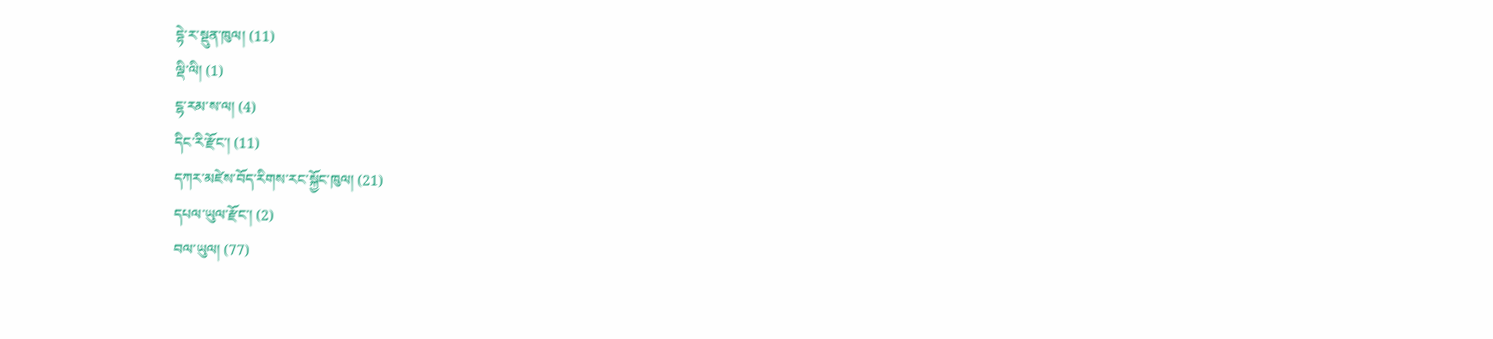དྷེ་ར་སྡུན་ཁུལ། (11)
ལྡི་ལི། (1)
ངྷ་རམ་ས་ལ། (4)
དིང་རི་རྫོང་། (11)
དཀར་མཛེས་བོད་རིགས་རང་སྐྱོང་ཁུལ། (21)
དཔལ་ཡུལ་རྫོང་། (2)
བལ་ཡུལ། (77)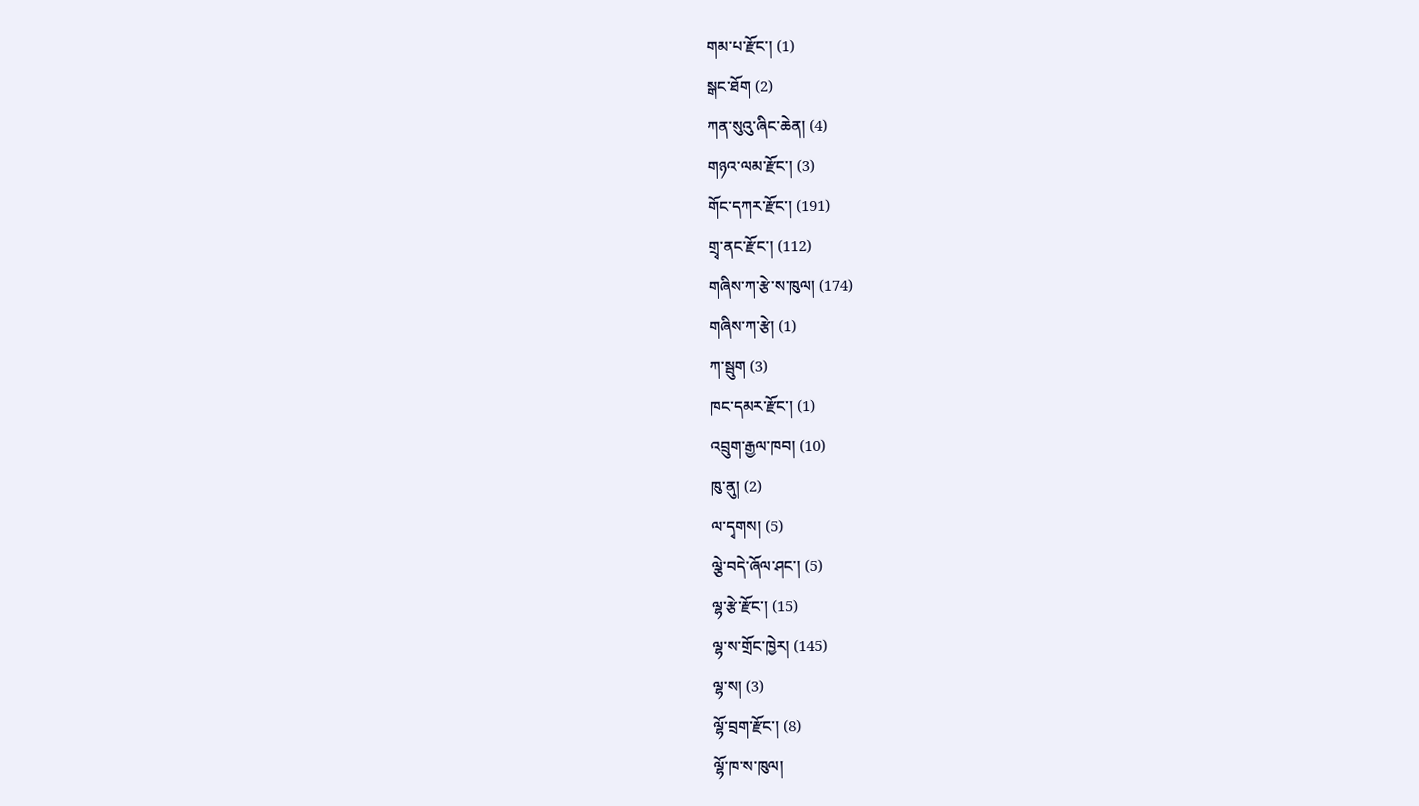གམ་པ་རྫོང་། (1)
སྒང་ཐོག (2)
ཀན་སུའུ་ཞིང་ཆེན། (4)
གཉའ་ལམ་རྫོང་། (3)
གོང་དཀར་རྫོང་། (191)
གྲྭ་ནང་རྫོང་། (112)
གཞིས་ཀ་རྩེ་ས་ཁུལ། (174)
གཞིས་ཀ་རྩེ། (1)
ཀ་སྦུག (3)
ཁང་དམར་རྫོང་། (1)
འབྲུག་རྒྱལ་ཁབ། (10)
ཁུ་ནུ། (2)
ལ་དྭགས། (5)
ལྕེ་བདེ་ཞོལ་ཤང་། (5)
ལྷ་རྩེ་རྫོང་། (15)
ལྷ་ས་གྲོང་ཁྱེར། (145)
ལྷ་ས། (3)
ལྷོ་བྲག་རྫོང་། (8)
ལྷོ་ཁ་ས་ཁུལ།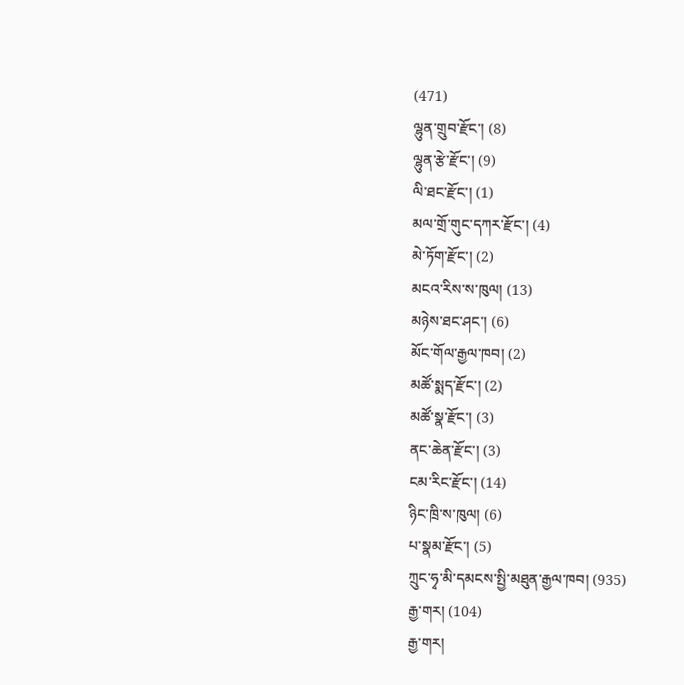(471)
ལྷུན་གྲུབ་རྫོང་། (8)
ལྷུན་རྩེ་རྫོང་། (9)
ལི་ཐང་རྫོང་། (1)
མལ་གྲོ་གུང་དཀར་རྫོང་། (4)
མེ་ཏོག་རྫོང་། (2)
མངའ་རིས་ས་ཁུལ། (13)
མཉེས་ཐང་ཤང་། (6)
མོང་གོལ་རྒྱལ་ཁབ། (2)
མཚོ་སྨད་རྫོང་། (2)
མཚོ་སྣ་རྫོང་། (3)
ནང་ཆེན་རྫོང་། (3)
ངམ་རིང་རྫོང་། (14)
ཉིང་ཁྲི་ས་ཁུལ། (6)
པ་སྣམ་རྫོང་། (5)
ཀྲུང་ཧྭ་མི་དམངས་སྤྱི་མཐུན་རྒྱལ་ཁབ། (935)
རྒྱ་གར། (104)
རྒྱ་གར།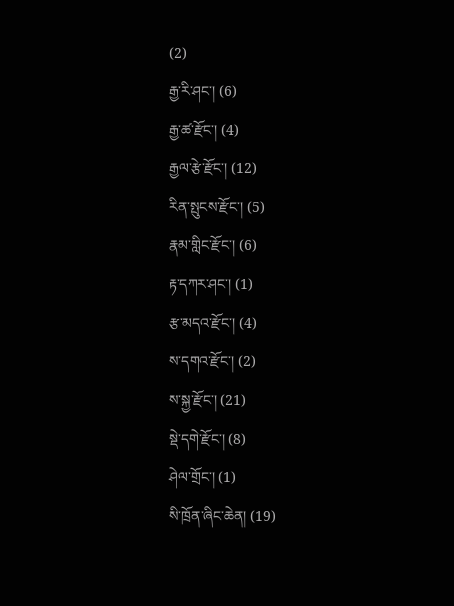(2)
རྒྱ་རི་ཤང་། (6)
རྒྱ་ཚ་རྫོང་། (4)
རྒྱལ་རྩེ་རྫོང་། (12)
རིན་སྤུངས་རྫོང་། (5)
རྣམ་གླིང་རྫོང་། (6)
རྟ་དཀར་ཤང་། (1)
རྩ་མདའ་རྫོང་། (4)
ས་དགའ་རྫོང་། (2)
ས་སྐྱ་རྫོང་། (21)
སྡེ་དགེ་རྫོང་། (8)
ཤེལ་གྲོང་། (1)
སི་ཁྲོན་ཞིང་ཆེན། (19)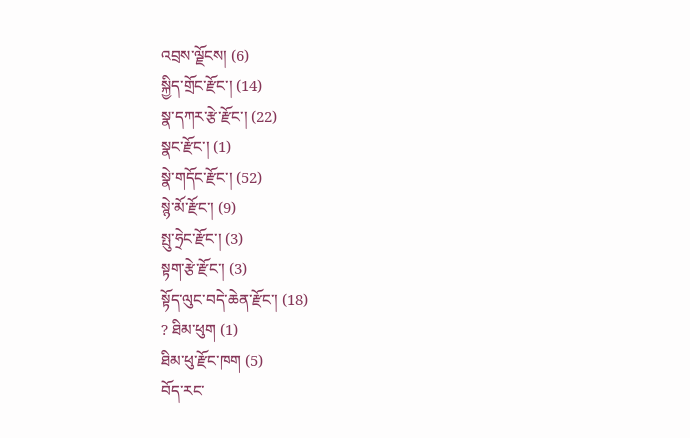འབྲས་ལྗོངས། (6)
སྐྱིད་གྲོང་རྫོང་། (14)
སྣ་དཀར་རྩེ་རྫོང་། (22)
སྣང་རྫོང་། (1)
སྣེ་གདོང་རྫོང་། (52)
སྙེ་མོ་རྫོང་། (9)
སྤུ་ཧྲེང་རྫོང་། (3)
སྟག་རྩེ་རྫོང་། (3)
སྟོད་ལུང་བདེ་ཆེན་རྫོང་། (18)
? ཐིམ་ཕུག (1)
ཐིམ་ཕུ་རྫོང་ཁག (5)
བོད་རང་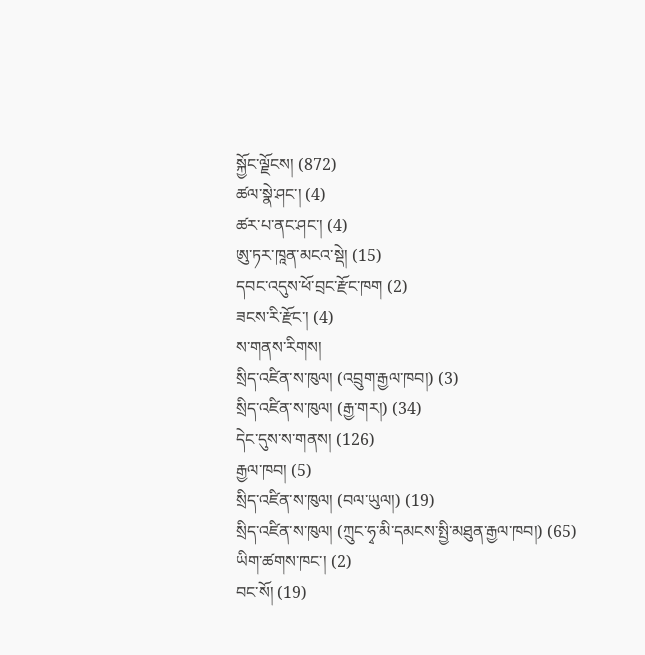སྐྱོང་ལྗོངས། (872)
ཚལ་སྣེ་ཤང་། (4)
ཚར་པ་ནང་ཤང་། (4)
ཨུ་ཏར་ཁཱན་མངའ་སྡེ། (15)
དབང་འདུས་ཕོ་བྲང་རྫོང་ཁག (2)
ཟངས་རི་རྫོང་། (4)
ས་གནས་རིགས།
སྲིད་འཛིན་ས་ཁུལ། (འབྲུག་རྒྱལ་ཁབ།) (3)
སྲིད་འཛིན་ས་ཁུལ། (རྒྱ་གར།) (34)
དེང་དུས་ས་གནས། (126)
རྒྱལ་ཁབ། (5)
སྲིད་འཛིན་ས་ཁུལ། (བལ་ཡུལ།) (19)
སྲིད་འཛིན་ས་ཁུལ། (ཀྲུང་ཧྭ་མི་དམངས་སྤྱི་མཐུན་རྒྱལ་ཁབ།) (65)
ཡིག་ཚགས་ཁང་། (2)
བང་སོ། (19)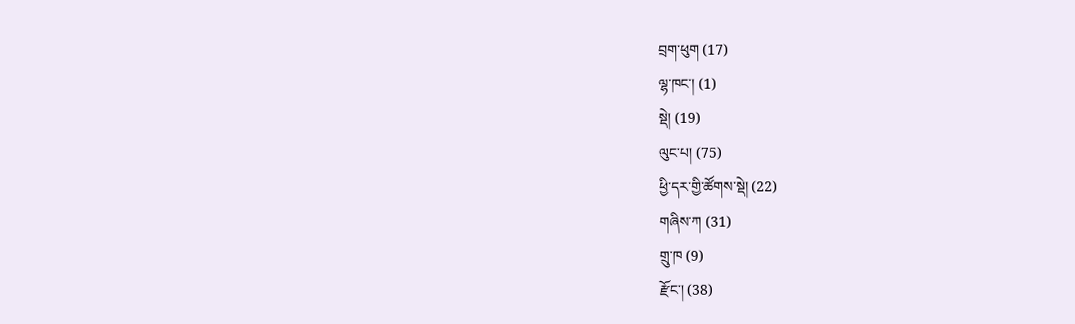བྲག་ཕུག (17)
ལྷ་ཁང་། (1)
སྡེ། (19)
ལུང་པ། (75)
ཕྱི་དར་གྱི་ཚོགས་སྡེ། (22)
གཞིས་ཀ (31)
གྲུ་ཁ (9)
རྫོང་། (38)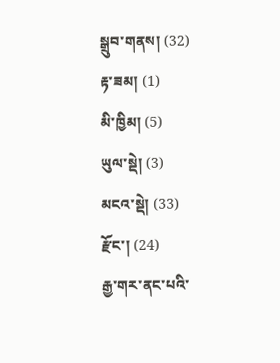སྒྲུབ་གནས། (32)
རྟ་ཟམ། (1)
མི་ཁྱིམ། (5)
ཡུལ་སྡེ། (3)
མངའ་སྡེ། (33)
རྫོང་། (24)
རྒྱ་གར་ནང་པའི་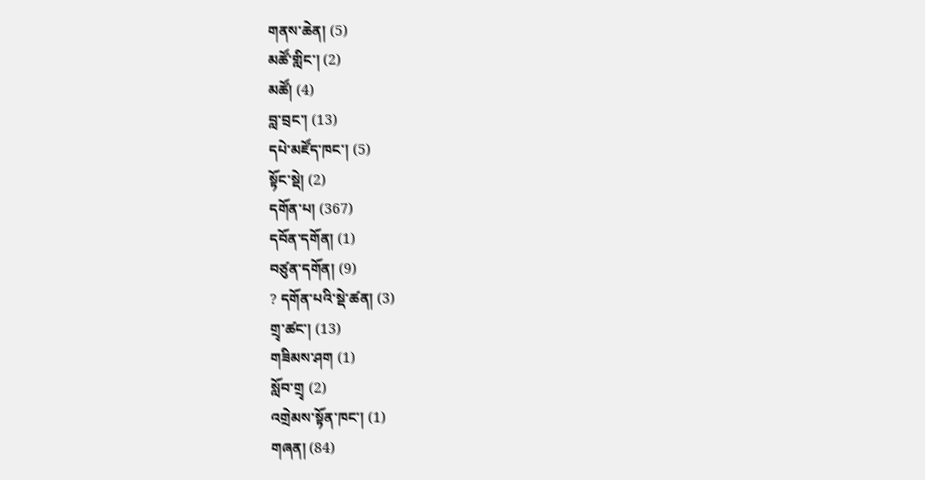གནས་ཆེན། (5)
མཚོ་གླིང་། (2)
མཚོ། (4)
བླ་བྲང་། (13)
དཔེ་མཛོད་ཁང་། (5)
སྟོང་སྡེ། (2)
དགོན་པ། (367)
དབོན་དགོན། (1)
བཙུན་དགོན། (9)
? དགོན་པའི་སྡེ་ཚན། (3)
གྲྭ་ཚང་། (13)
གཟིམས་ཤག (1)
སློབ་གྲྭ (2)
འགྲེམས་སྟོན་ཁང་། (1)
གཞན། (84)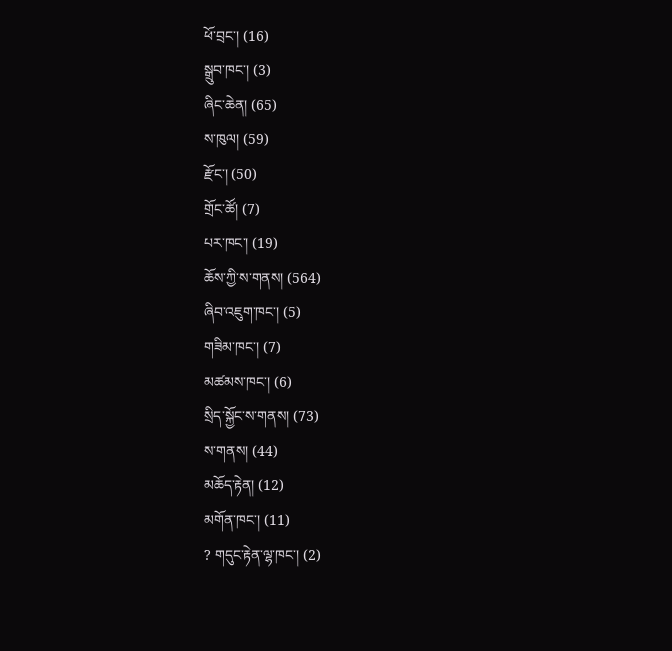ཕོ་བྲང་། (16)
སྒྲུབ་ཁང་། (3)
ཞིང་ཆེན། (65)
ས་ཁུལ། (59)
རྫོང་། (50)
གྲོང་ཚོ། (7)
པར་ཁང་། (19)
ཆོས་ཀྱི་ས་གནས། (564)
ཞིབ་འཇུག་ཁང་། (5)
གཟིམ་ཁང་། (7)
མཚམས་ཁང་། (6)
སྲིད་སྐྱོང་ས་གནས། (73)
ས་གནས། (44)
མཆོད་རྟེན། (12)
མགོན་ཁང་། (11)
? གདུང་རྟེན་ལྷ་ཁང་། (2)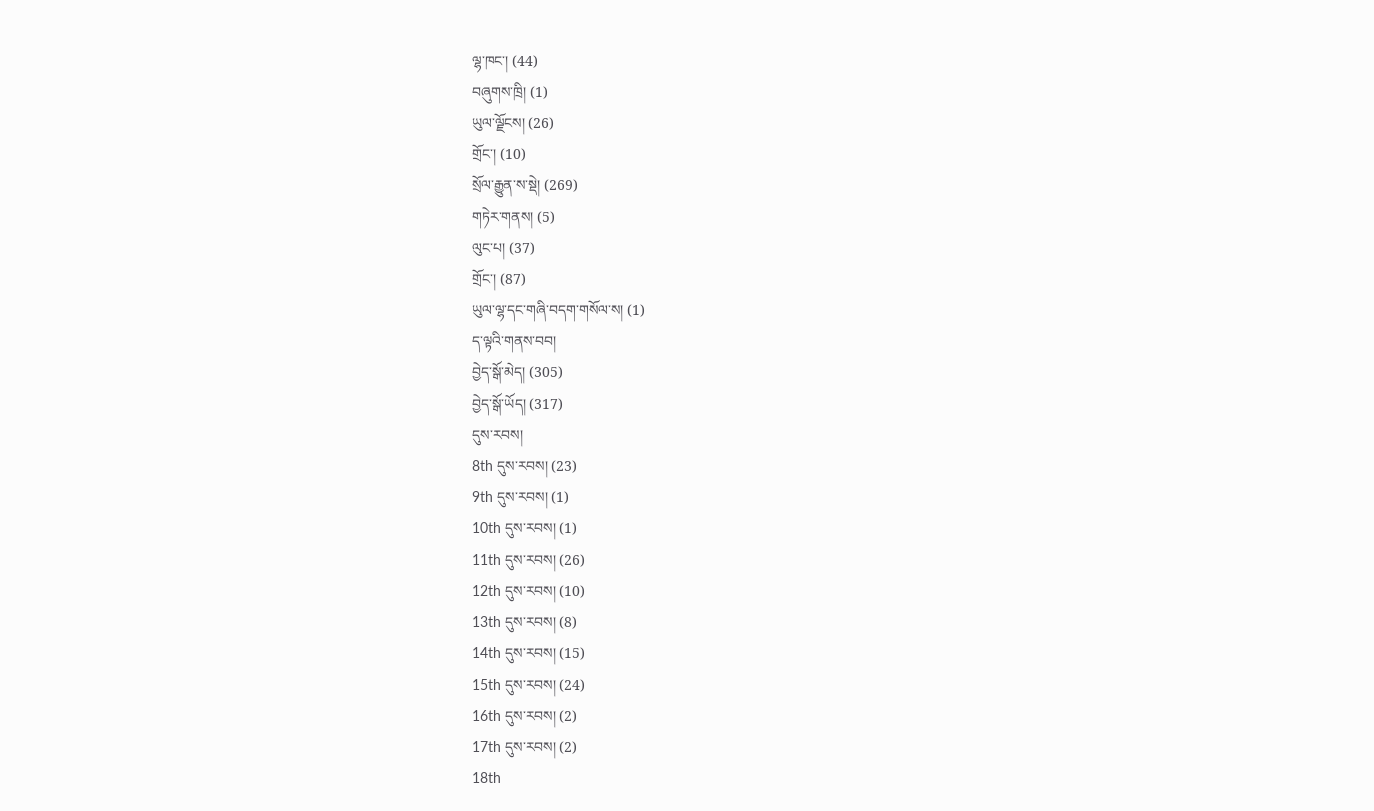ལྷ་ཁང་། (44)
བཞུགས་ཁྲི། (1)
ཡུལ་ལྗོངས། (26)
གྲོང་། (10)
སྲོལ་རྒྱུན་ས་སྡེ། (269)
གཏེར་གནས། (5)
ལུང་པ། (37)
གྲོང་། (87)
ཡུལ་ལྷ་དང་གཞི་བདག་གསོལ་ས། (1)
ད་ལྟའི་གནས་བབ།
བྱེད་སྒོ་མེད། (305)
བྱེད་སྒོ་ཡོད། (317)
དུས་རབས།
8th དུས་རབས། (23)
9th དུས་རབས། (1)
10th དུས་རབས། (1)
11th དུས་རབས། (26)
12th དུས་རབས། (10)
13th དུས་རབས། (8)
14th དུས་རབས། (15)
15th དུས་རབས། (24)
16th དུས་རབས། (2)
17th དུས་རབས། (2)
18th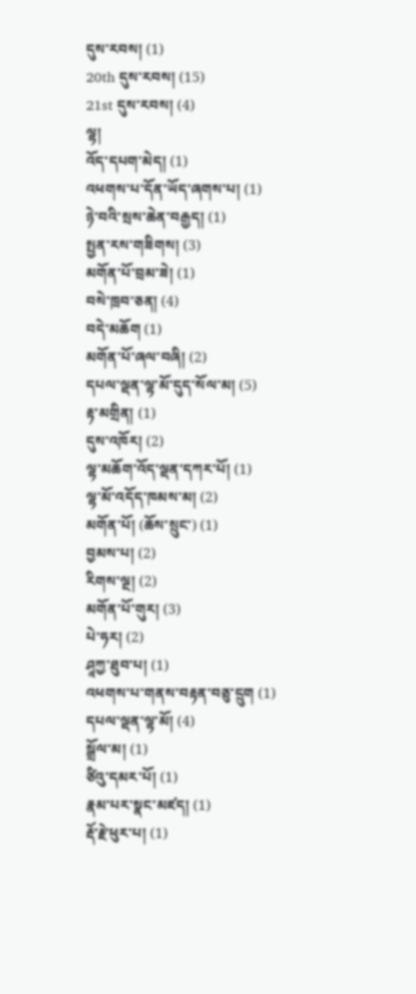དུས་རབས། (1)
20th དུས་རབས། (15)
21st དུས་རབས། (4)
ལྷ།
འོད་དཔག་མེད། (1)
འཕགས་པ་དོན་ཡོད་ཞགས་པ། (1)
ཉེ་བའི་སྲས་ཆེན་བརྒྱད། (1)
སྤྱན་རས་གཟིགས། (3)
མགོན་པོ་བྲམ་ཟེ། (1)
བསེ་ཁྲབ་ཅན། (4)
བདེ་མཆོག (1)
མགོན་པོ་ཞལ་བཞི། (2)
དཔལ་ལྡན་ལྷ་མོ་དུད་སོལ་མ། (5)
རྟ་མགྲིན། (1)
དུས་འཁོར། (2)
ལྷ་མཆོག་འོད་ལྡན་དཀར་པོ། (1)
ལྷ་མོ་འདོད་ཁམས་མ། (2)
མགོན་པོ། (ཆོས་སྲུང་) (1)
བྱམས་པ། (2)
རིགས་ལྔ། (2)
མགོན་པོ་གུར། (3)
པེ་ཧར། (2)
ཤཱཀྱ་ཐུབ་པ། (1)
འཕགས་པ་གནས་བརྟན་བཅུ་དྲུག (1)
དཔལ་ལྡན་ལྷ་མོ། (4)
སྒྲོལ་མ། (1)
ཙིའུ་དམར་པོ། (1)
རྣམ་པར་སྣང་མཛད། (1)
རྡོ་རྗེ་ཕུར་པ། (1)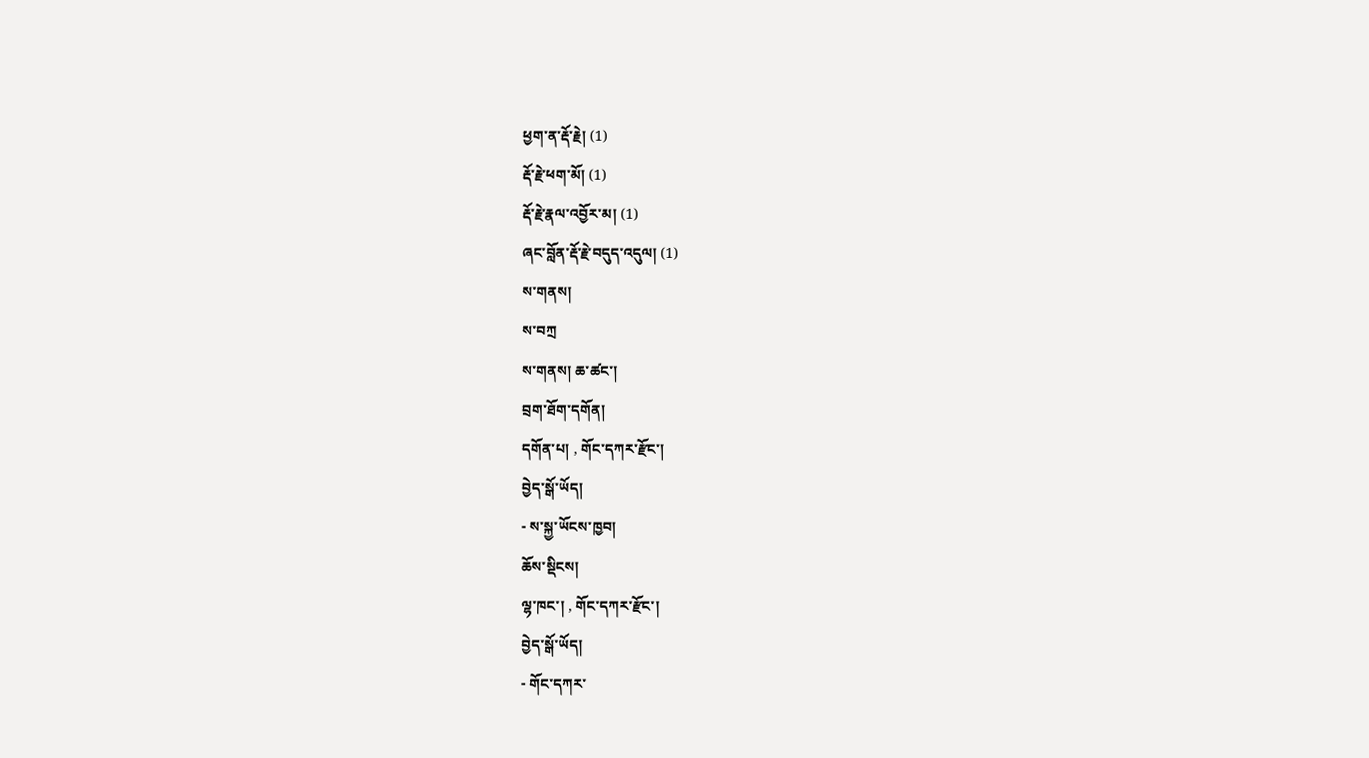ཕྱག་ན་རྡོ་རྗེ། (1)
རྡོ་རྗེ་ཕག་མོ། (1)
རྡོ་རྗེ་རྣལ་འབྱོར་མ། (1)
ཞང་བློན་རྡོ་རྗེ་བདུད་འདུལ། (1)
ས་གནས།
ས་བཀྲ
ས་གནས། ཆ་ཚང་།
བྲག་ཐོག་དགོན།
དགོན་པ། , གོང་དཀར་རྫོང་།
བྱེད་སྒོ་ཡོད།
- ས་སྐྱ་ཡོངས་ཁྱབ།
ཆོས་སྡིངས།
ལྷ་ཁང་། , གོང་དཀར་རྫོང་།
བྱེད་སྒོ་ཡོད།
- གོང་དཀར་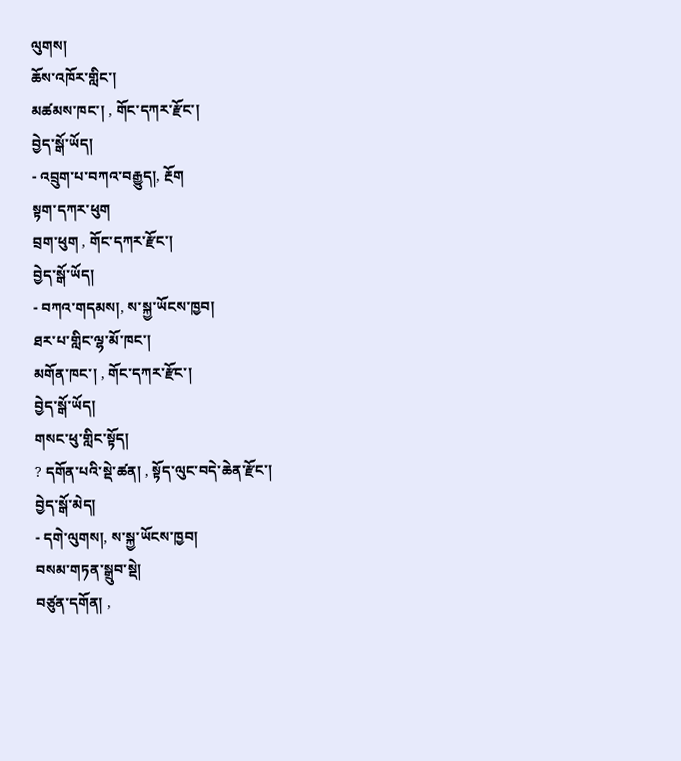ལུགས།
ཆོས་འཁོར་གླིང་།
མཚམས་ཁང་། , གོང་དཀར་རྫོང་།
བྱེད་སྒོ་ཡོད།
- འབྲུག་པ་བཀའ་བརྒྱུད།, རྔོག
སྟག་དཀར་ཕུག
བྲག་ཕུག , གོང་དཀར་རྫོང་།
བྱེད་སྒོ་ཡོད།
- བཀའ་གདམས།, ས་སྐྱ་ཡོངས་ཁྱབ།
ཐར་པ་གླིང་ལྷ་མོ་ཁང་།
མགོན་ཁང་། , གོང་དཀར་རྫོང་།
བྱེད་སྒོ་ཡོད།
གསང་ཕུ་གླིང་སྟོད།
? དགོན་པའི་སྡེ་ཚན། , སྟོད་ལུང་བདེ་ཆེན་རྫོང་།
བྱེད་སྒོ་མེད།
- དགེ་ལུགས།, ས་སྐྱ་ཡོངས་ཁྱབ།
བསམ་གཏན་སྒྲུབ་སྡེ།
བཙུན་དགོན། ,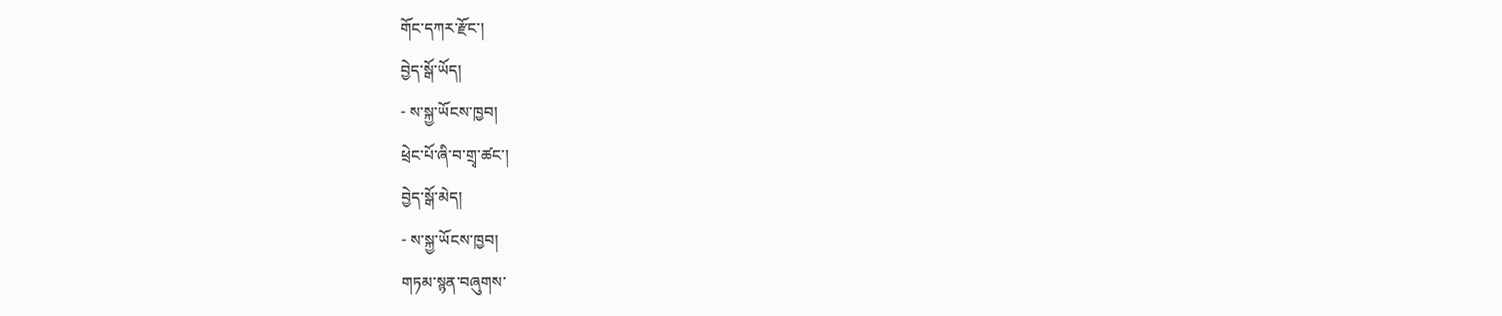གོང་དཀར་རྫོང་།
བྱེད་སྒོ་ཡོད།
- ས་སྐྱ་ཡོངས་ཁྱབ།
ཕྲེང་པོ་ཞི་བ་གྲྭ་ཚང་།
བྱེད་སྒོ་མེད།
- ས་སྐྱ་ཡོངས་ཁྱབ།
གཏམ་སྙན་བཞུགས་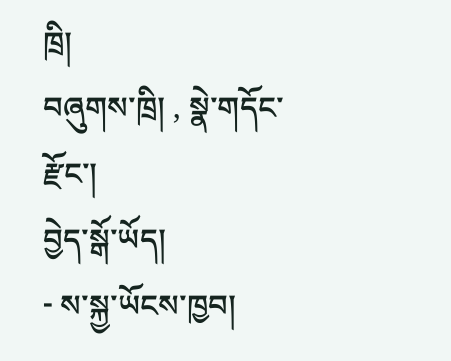ཁྲི།
བཞུགས་ཁྲི། , སྣེ་གདོང་རྫོང་།
བྱེད་སྒོ་ཡོད།
- ས་སྐྱ་ཡོངས་ཁྱབ།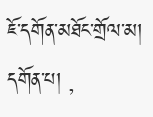ཇོ་དགོན་མཐོང་གྲོལ་མ།
དགོན་པ། ,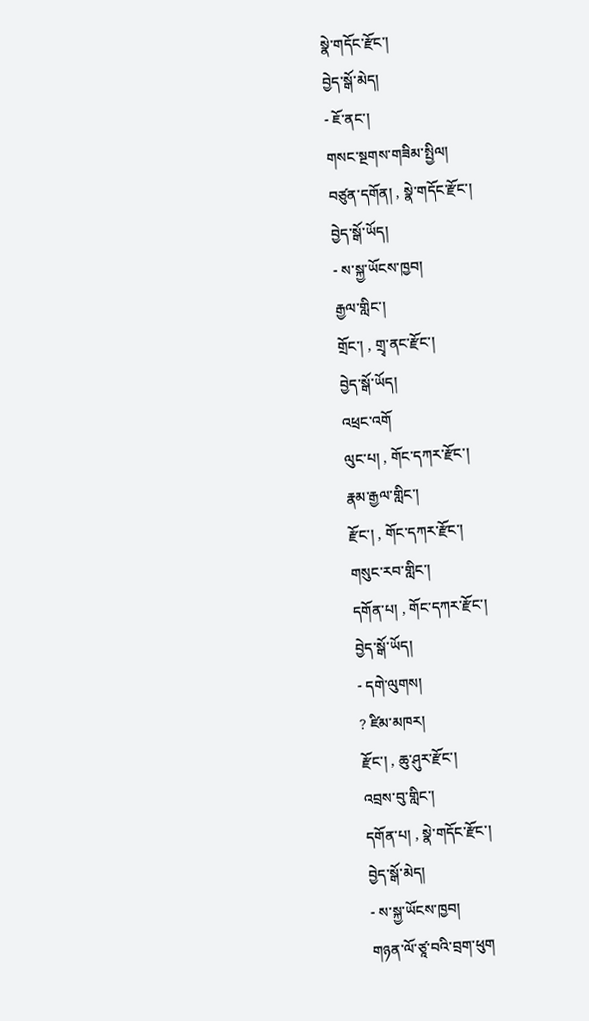སྣེ་གདོང་རྫོང་།
བྱེད་སྒོ་མེད།
- ཇོ་ནང་།
གསང་སྔགས་གཟིམ་སྤྱིལ།
བཙུན་དགོན། , སྣེ་གདོང་རྫོང་།
བྱེད་སྒོ་ཡོད།
- ས་སྐྱ་ཡོངས་ཁྱབ།
རྒྱལ་གླིང་།
གྲོང་། , གྲྭ་ནང་རྫོང་།
བྱེད་སྒོ་ཡོད།
འཕྲང་འགོ
ལུང་པ། , གོང་དཀར་རྫོང་།
རྣམ་རྒྱལ་གླིང་།
རྫོང་། , གོང་དཀར་རྫོང་།
གསུང་རབ་གླིང་།
དགོན་པ། , གོང་དཀར་རྫོང་།
བྱེད་སྒོ་ཡོད།
- དགེ་ལུགས།
? ཛིམ་མཁར།
རྫོང་། , ཆུ་ཤུར་རྫོང་།
འབྲས་བུ་གླིང་།
དགོན་པ། , སྣེ་གདོང་རྫོང་།
བྱེད་སྒོ་མེད།
- ས་སྐྱ་ཡོངས་ཁྱབ།
གཉན་ལོ་ཙཱ་བའི་བྲག་ཕུག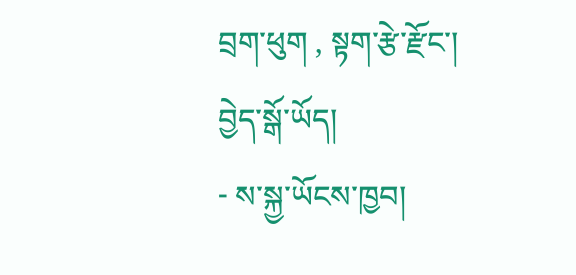བྲག་ཕུག , སྟག་རྩེ་རྫོང་།
བྱེད་སྒོ་ཡོད།
- ས་སྐྱ་ཡོངས་ཁྱབ།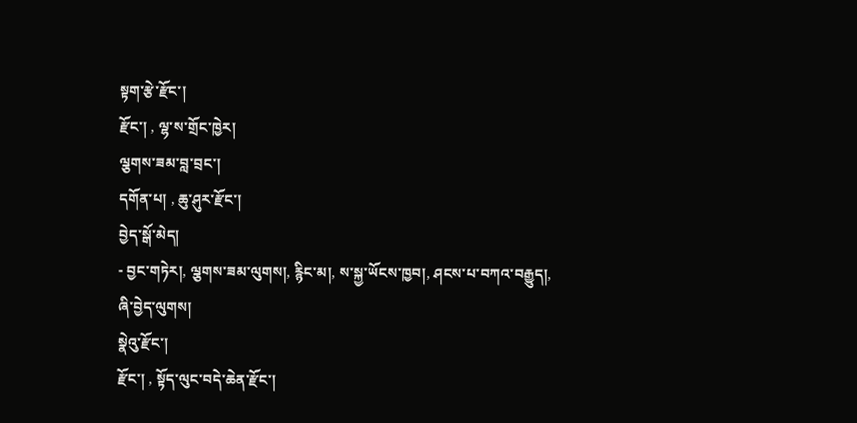སྟག་རྩེ་རྫོང་།
རྫོང་། , ལྷ་ས་གྲོང་ཁྱེར།
ལྕགས་ཟམ་བླ་བྲང་།
དགོན་པ། , ཆུ་ཤུར་རྫོང་།
བྱེད་སྒོ་མེད།
- བྱང་གཏེར།, ལྕགས་ཟམ་ལུགས།, རྙིང་མ།, ས་སྐྱ་ཡོངས་ཁྱབ།, ཤངས་པ་བཀའ་བརྒྱུད།, ཞི་བྱེད་ལུགས།
སྣེའུ་རྫོང་།
རྫོང་། , སྟོད་ལུང་བདེ་ཆེན་རྫོང་།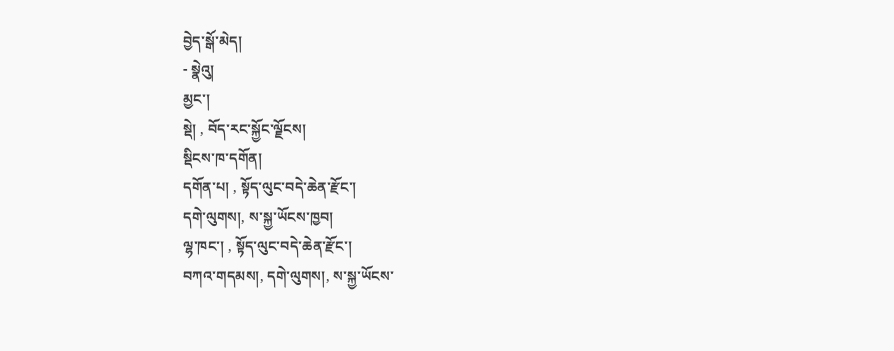བྱེད་སྒོ་མེད།
- སྣེའུ།
མྱང་།
སྡེ། , བོད་རང་སྐྱོང་ལྗོངས།
སྡིངས་ཁ་དགོན།
དགོན་པ། , སྟོད་ལུང་བདེ་ཆེན་རྫོང་།
དགེ་ལུགས།, ས་སྐྱ་ཡོངས་ཁྱབ།
ལྷ་ཁང་། , སྟོད་ལུང་བདེ་ཆེན་རྫོང་།
བཀའ་གདམས།, དགེ་ལུགས།, ས་སྐྱ་ཡོངས་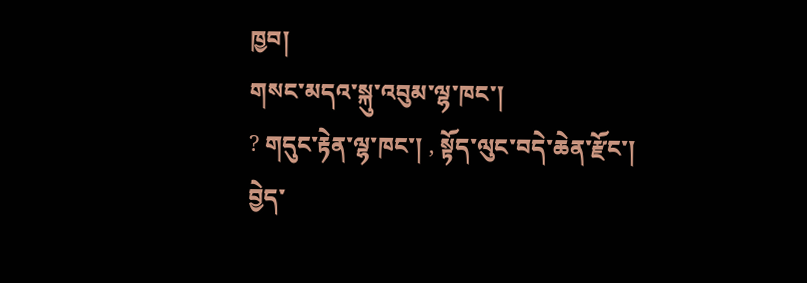ཁྱབ།
གསང་མདའ་སྐུ་འབུམ་ལྷ་ཁང་།
? གདུང་རྟེན་ལྷ་ཁང་། , སྟོད་ལུང་བདེ་ཆེན་རྫོང་།
བྱེད་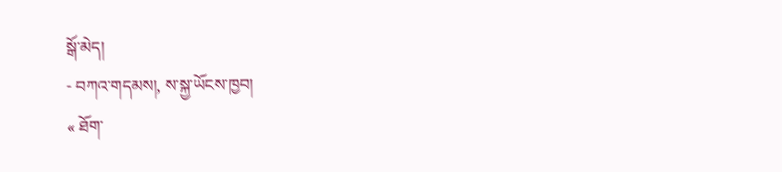སྒོ་མེད།
- བཀའ་གདམས།, ས་སྐྱ་ཡོངས་ཁྱབ།
« ཐོག་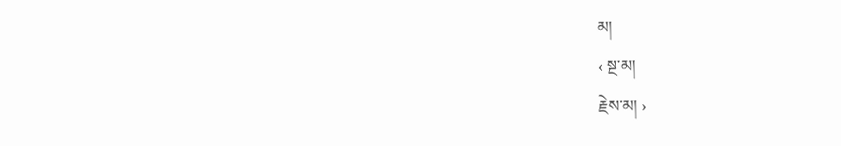མ།
‹ སྔ་མ།
རྗེས་མ། ›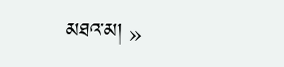མཐའ་མ། »